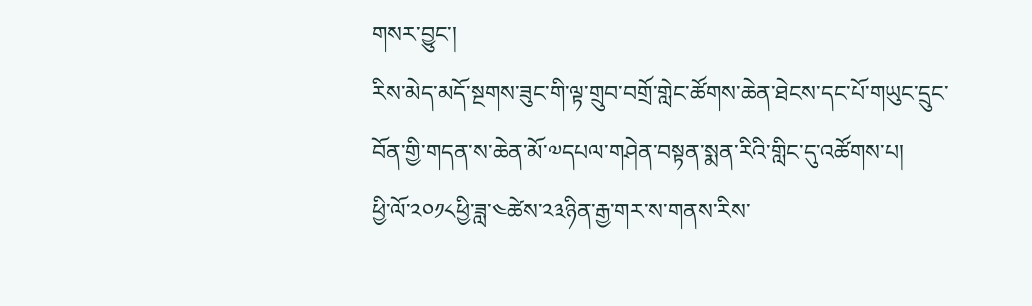གསར་བྱུང་།
རིས་མེད་མདོ་སྔགས་ཟུང་གི་ལྟ་གྲུབ་བགྲོ་གླེང་ཚོགས་ཆེན་ཐེངས་དང་པོ་གཡུང་དྲུང་བོན་གྱི་གདན་ས་ཆེན་མོ་༧དཔལ་གཤེན་བསྟན་སྨན་རིའི་གླིང་དུ་འཚོགས་པ།
ཕྱི་ལོ་༢༠༡༨ཕྱི་ཟླ་༤ཚེས་༢༣ཉིན་རྒྱ་གར་ས་གནས་རིས་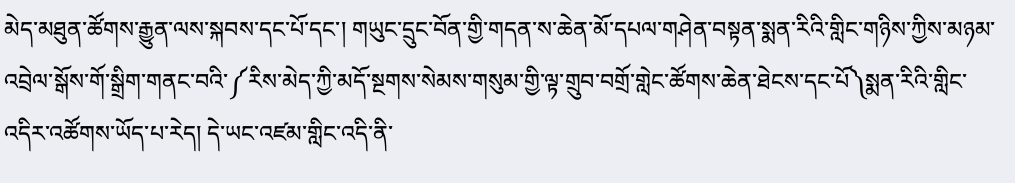མེད་མཐུན་ཚོགས་རྒྱུན་ལས་སྐབས་དང་པོ་དང་། གཡུང་དྲུང་བོན་གྱི་གདན་ས་ཆེན་མོ་དཔལ་གཤེན་བསྟན་སྨན་རིའི་གླིང་གཉིས་ཀྱིས་མཉམ་འབྲེལ་སྒོས་གོ་སྒྲིག་གནང་བའི་༼རིས་མེད་ཀྱི་མདོ་སྔགས་སེམས་གསུམ་གྱི་ལྟ་གྲུབ་བགྲོ་གླེང་ཚོགས་ཆེན་ཐེངས་དང་པོ༽སྨན་རིའི་གླིང་འདིར་འཚོགས་ཡོད་པ་རེད། དེ་ཡང་འཛམ་གླིང་འདི་ནི་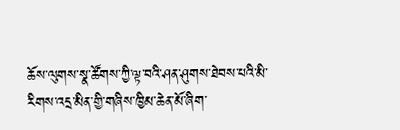ཆོས་ལུགས་སྣ་ཚོགས་ཀྱི་ལྟ་བའི་ཤན་ཤུགས་ཐེབས་པའི་མི་རིགས་འདྲ་མིན་གྱི་གཞིས་ཁྱིམ་ཆེན་མོ་ཞིག་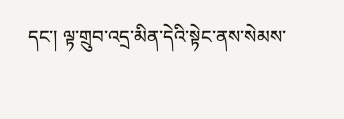དང་། ལྟ་གྲུབ་འདྲ་མིན་དེའི་སྟེང་ནས་སེམས་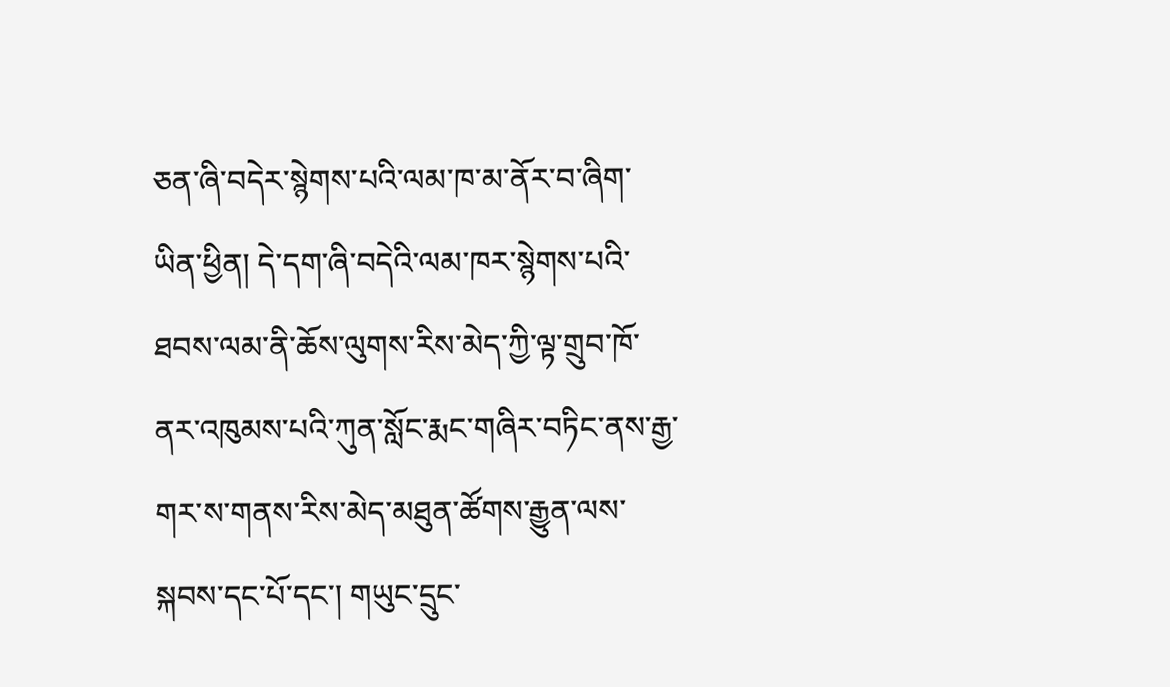ཅན་ཞི་བདེར་སྙེགས་པའི་ལམ་ཁ་མ་ནོར་བ་ཞིག་ཡིན་ཕྱིན། དེ་དག་ཞི་བདེའི་ལམ་ཁར་སྙེགས་པའི་ཐབས་ལམ་ནི་ཆོས་ལུགས་རིས་མེད་ཀྱི་ལྟ་གྲུབ་ཁོ་ནར་འཁུམས་པའི་ཀུན་སློང་རྨང་གཞིར་བཏིང་ནས་རྒྱ་གར་ས་གནས་རིས་མེད་མཐུན་ཚོགས་རྒྱུན་ལས་སྐབས་དང་པོ་དང་། གཡུང་དྲུང་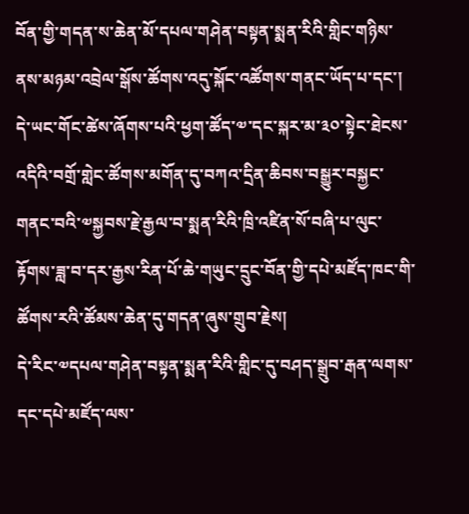བོན་གྱི་གདན་ས་ཆེན་མོ་དཔལ་གཤེན་བསྟན་སྨན་རིའི་གླིང་གཉིས་ནས་མཉམ་འབྲེལ་སྒོས་ཚོགས་འདུ་སྐོང་འཚོགས་གནང་ཡོད་པ་དང་། དེ་ཡང་གོང་ཚེས་ཞོགས་པའི་ཕྱག་ཚོད་༧་དང་སྐར་མ་༣༠་སྟེང་ཐེངས་འདིའི་བགྲོ་གླེང་ཚོགས་མགོན་དུ་བཀའ་དྲིན་ཆིབས་བསྒྱུར་བསྐྱང་གནང་བའི་༧སྐྱབས་རྗེ་རྒྱལ་བ་སྨན་རིའི་ཁྲི་འཛིན་སོ་བཞི་པ་ལུང་རྟོགས་ཟླ་བ་དར་རྒྱས་རིན་པོ་ཆེ་གཡུང་དྲུང་བོན་གྱི་དཔེ་མཛོད་ཁང་གི་ཚོགས་རའི་ཚོམས་ཆེན་དུ་གདན་ཞུས་གྲུབ་རྗེས།
དེ་རིང་༧དཔལ་གཤེན་བསྟན་སྨན་རིའི་གླིང་དུ་བཤད་སྒྲུབ་རྒན་ལགས་དང་དཔེ་མཛོད་ལས་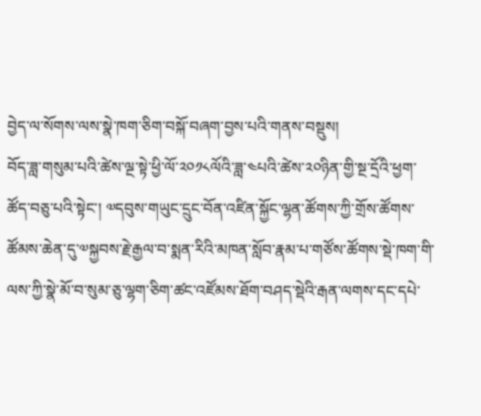བྱེད་ལ་སོགས་ལས་སྣེ་ཁག་ཅིག་བསྐོ་བཞག་བྱས་པའི་གནས་བསྡུས།
བོད་ཟླ་གསུམ་པའི་ཚེས་ལྔ་སྟེ་ཕྱི་ལོ་༢༠༡༨ལོའི་ཟླ་༤པའི་ཚེས་༢༠ཉིན་གྱི་སྔ་དྲོའི་ཕྱག་ཚོད་བཅུ་པའི་སྟེང་། ༧དབུས་གཡུང་དྲུང་བོན་འཛིན་སྐྱོང་ལྷན་ཚོགས་ཀྱི་གྲོས་ཚོགས་ཚོམས་ཆེན་དུ་༧སྐྱབས་རྗེ་རྒྱལ་བ་སྨན་རིའི་མཁན་སློབ་རྣམ་པ་གཙོས་ཚོགས་སྡེ་ཁག་གི་ལས་ཀྱི་སྣེ་མོ་བ་སུམ་ཅུ་ལྷག་ཅིག་ཚང་འཛོམས་ཐོག་བཤད་སྡེའི་རྒན་ལགས་དང་དཔེ་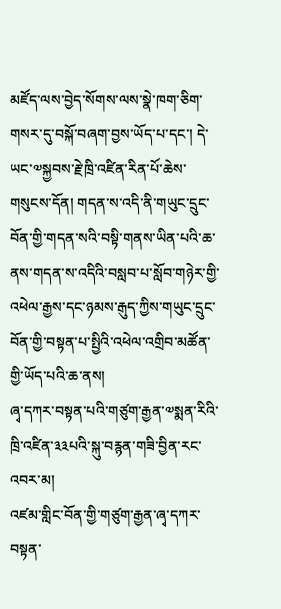མཛོད་ལས་བྱེད་སོགས་ལས་སྣེ་ཁག་ཅིག་གསར་དུ་བསྐོ་བཞག་བྱས་ཡོད་པ་དང་། དེ་ཡང་༧སྐྱབས་རྗེ་ཁྲི་འཛིན་རིན་པོ་ཆེས་གསུངས་དོན། གདན་ས་འདི་ནི་གཡུང་དྲུང་བོན་གྱི་གདན་སའི་བསྟི་གནས་ཡིན་པའི་ཆ་ནས་གདན་ས་འདིའི་བསླབ་པ་སློབ་གཉེར་གྱི་འཕེལ་རྒྱས་དང་ཉམས་རྒུད་ཀྱིས་གཡུང་དྲུང་བོན་གྱི་བསྟན་པ་སྤྱིའི་འཕེལ་འགྲིབ་མཚོན་གྱི་ཡོད་པའི་ཆ་ནས།
ཞྭ་དཀར་བསྟན་པའི་གཙུག་རྒྱན་༧སྨན་རིའི་ཁྲི་འཛིན་༣༣པའི་སྐུ་བརྙན་གཟི་བྱིན་རང་འབར་མ།
འཛམ་གླིང་བོན་གྱི་གཙུག་རྒྱན་ཞྭ་དཀར་བསྟན་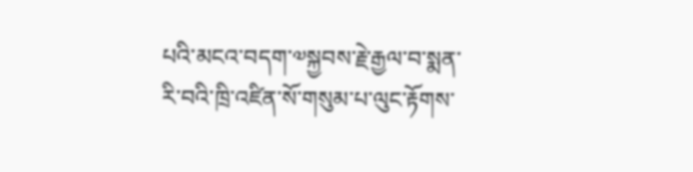པའི་མངའ་བདག་༧སྐྱབས་རྗེ་རྒྱལ་བ་སྨན་རི་བའི་ཁྲི་འཛིན་སོ་གསུམ་པ་ལུང་རྟོགས་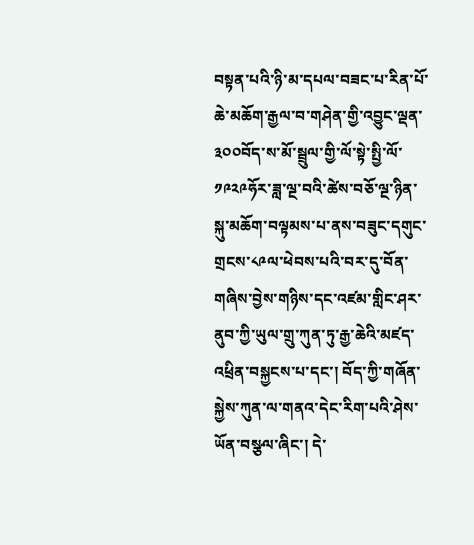བསྟན་པའི་ཉི་མ་དཔལ་བཟང་པ་རིན་པོ་ཆེ་མཆོག་རྒྱལ་བ་གཤེན་གྱི་འབྱུང་ལྡན་༣༠༠བོད་ས་མོ་སྦྲུལ་གྱི་ལོ་སྟེ་སྤྱི་ལོ་༡༩༢༩ཧོར་ཟླ་ལྔ་བའི་ཚེས་བཅོ་ལྔ་ཉིན་སྐུ་མཆོག་བལྟམས་པ་ནས་བཟུང་དགུང་གྲངས་༨༩ལ་ཕེབས་པའི་བར་དུ་བོན་གཞིས་བྱེས་གཉིས་དང་འཛམ་གླིང་ཤར་ནུབ་ཀྱི་ཡུལ་གྲུ་ཀུན་ཏུ་རྒྱ་ཆེའི་མཛད་འཕྲིན་བསྐྱངས་པ་དང་། བོད་ཀྱི་གཞོན་སྐྱེས་ཀུན་ལ་གནའ་དེང་རིག་པའི་ཤེས་ཡོན་བསྩལ་ཞིང་། དེ་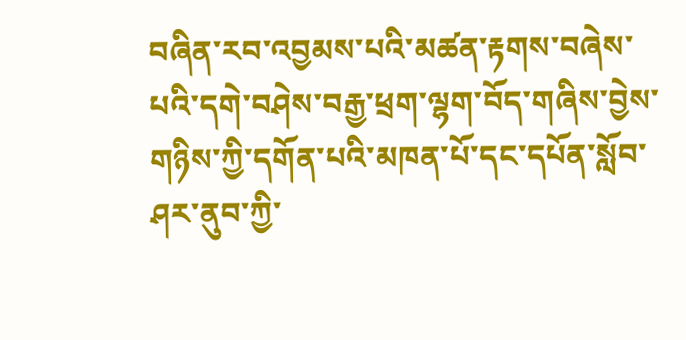བཞིན་རབ་འབྱམས་པའི་མཚན་རྟགས་བཞེས་པའི་དགེ་བཤེས་བརྒྱ་ཕྲག་ལྷག་བོད་གཞིས་བྱེས་གཉིས་ཀྱི་དགོན་པའི་མཁན་པོ་དང་དཔོན་སློབ་ཤར་ནུབ་ཀྱི་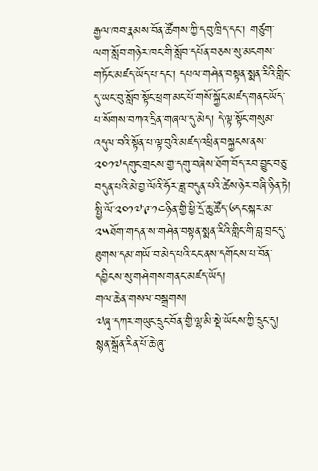རྒྱལ་ཁབ་རྣམས་བོན་ཚོགས་ཀྱི་དབུ་ཁྲིད་དང་། གཙུག་ལག་སློབ་གཉེར་ཁང་གི་སློབ་དཔོན་བཅས་སུ་མངགས་གཏོང་མཛད་ཡོད་པ་དང་། དཔལ་གཤེན་བསྟན་སྨན་རིའི་གླིང་དུ་ཡང་བུ་སློབ་སྟོང་ཕྲག་མང་པོ་གསོ་སྐྱོང་མཛད་གནང་ཡོད་པ་སོགས་བཀའ་དྲིན་གཞལ་དུ་མེད། དེ་ལྟ་སྟོང་གསུམ་འདུལ་བའི་སྟོན་པ་ལྟ་བུའི་མཛད་འཕྲིན་བསྐྱངས་ནས་༢༠༡༧དགུང་གྲངས་གྱ་དགུ་བཞེས་ཐོག་བོད་རབ་བྱུང་བཅུ་བདུན་པའི་མེ་བྱ་ལོའི་ཧོར་ཟླ་བདུན་པའི་ཚེས་ཉེར་བཞི་ཉིན་ཏེ། སྤྱི་ལོ་༢༠༡༧་༩་༡༤ཉིན་གྱི་ཕྱི་དྲོ་ཆུ་ཚོད་༦དང་སྐར་མ་༢༥ཐོག་གདན་ས་གཤེན་བསྟན་སྨན་རིའི་གླིང་གི་བླ་བྲང་དུ་ཐུགས་དམ་གཡོ་བ་མེད་པའི་ངང་ནས་དགོངས་པ་བོན་དབྱིངས་སུ་གཤེགས་གནང་མཛད་ཡོད།
གལ་ཆེན་གསལ་བསྒྲགས།
༧ཞྭ་དཀར་གཡུང་དྲུང་བོན་གྱི་ལྷ་མི་སྡེ་ཡོངས་ཀྱི་དྲུང་དུ། སྙན་སྒྲོན་རིན་པོ་ཆེ་ཞུ་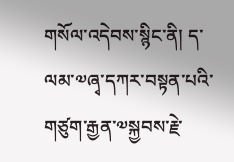གསོལ་འདེབས་སྙིང་ནི། ད་ལམ་༧ཞྭ་དཀར་བསྟན་པའི་གཙུག་རྒྱན་༧སྐྱབས་རྗེ་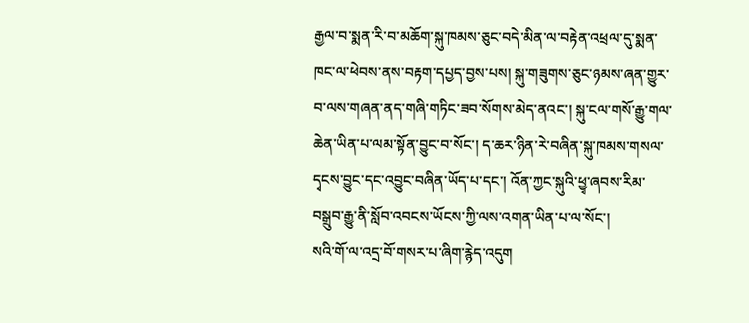རྒྱལ་བ་སྨན་རི་བ་མཆོག་སྐུ་ཁམས་ཅུང་བདེ་མིན་ལ་བརྟེན་འཕྲལ་དུ་སྨན་ཁང་ལ་ཕེབས་ནས་བརྟག་དཔྱད་བྱས་པས། སྐུ་གཟུགས་ཅུང་ཉམས་ཞན་གྱུར་བ་ལས་གཞན་ནད་གཞི་གཏིང་ཟབ་སོགས་མེད་ནའང་། སྐུ་ངལ་གསོ་རྒྱུ་གལ་ཆེན་ཡིན་པ་ལམ་སྟོན་བྱུང་བ་སོང་། ད་ཆར་ཉིན་རེ་བཞིན་སྐུ་ཁམས་གསལ་དྭངས་བྱུང་དང་འབྱུང་བཞིན་ཡོད་པ་དང་། འོན་ཀྱང་སྐུའི་ཕྱྭ་ཞབས་རིམ་བསྒྲུབ་རྒྱུ་ནི་སློབ་འབངས་ཡོངས་ཀྱི་ལས་འགན་ཡིན་པ་ལ་སོང་།
སའི་གོ་ལ་འདྲ་བོ་གསར་པ་ཞིག་རྙེད་འདུག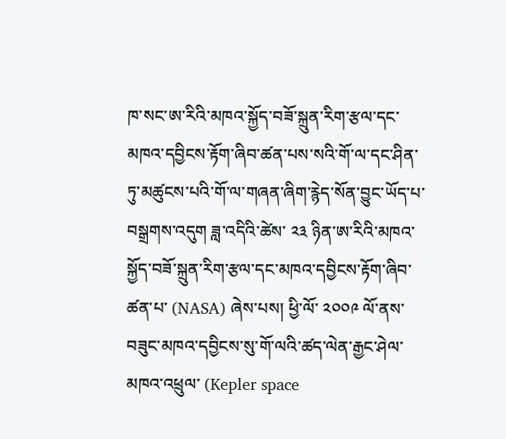ཁ་སང་ཨ་རིའི་མཁའ་སྐྱོད་བཟོ་སྐྲུན་རིག་རྩལ་དང་མཁའ་དབྱིངས་རྟོག་ཞིབ་ཚན་པས་སའི་གོ་ལ་དང་ཤིན་ཏུ་མཚུངས་པའི་གོ་ལ་གཞན་ཞིག་རྙེད་སོན་བྱུང་ཡོད་པ་བསྒྲགས་འདུག ཟླ་འདིའི་ཚེས་ ༢༣ ཉིན་ཨ་རིའི་མཁའ་སྐྱོད་བཟོ་སྐྲུན་རིག་རྩལ་དང་མཁའ་དབྱིངས་རྟོག་ཞིབ་ཚན་པ་ (NASA) ཞེས་པས། ཕྱི་ལོ་ ༢༠༠༩ ལོ་ནས་བཟུང་མཁའ་དབྱིངས་སུ་གོ་ལའི་ཚད་ལེན་རྒྱང་ཤེལ་མཁའ་འཕྲུལ་ (Kepler space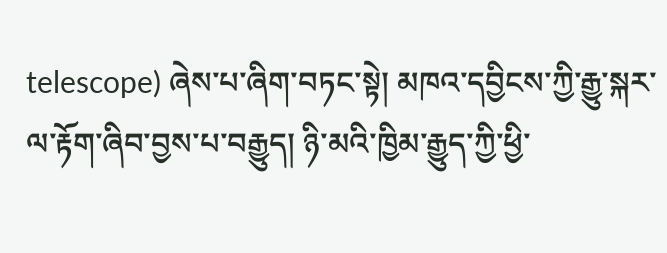telescope) ཞེས་པ་ཞིག་བཏང་སྟེ། མཁའ་དབྱིངས་ཀྱི་རྒྱུ་སྐར་ལ་རྟོག་ཞིབ་བྱས་པ་བརྒྱུད། ཉི་མའི་ཁྱིམ་རྒྱུད་ཀྱི་ཕྱི་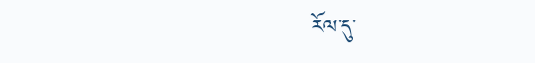རོལ་དུ་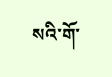སའི་གོ་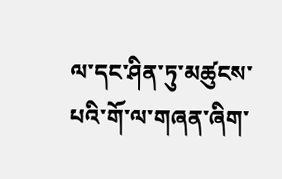ལ་དང་ཤིན་ཏུ་མཚུངས་པའི་གོ་ལ་གཞན་ཞིག་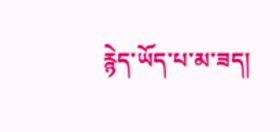རྙེད་ཡོད་པ་མ་ཟད།